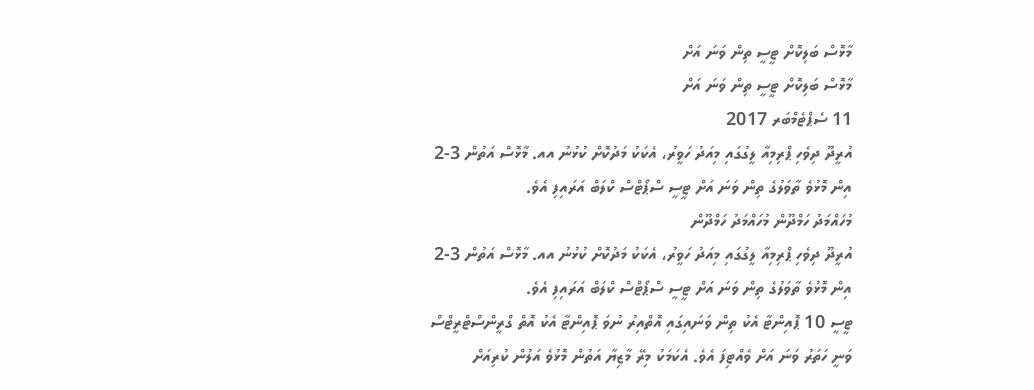މާޅޮސް ބަލިކޮށް ޓީސީ ތިން ވަނަ އަށް
މާޅޮސް ބަލިކޮށް ޓީސީ ތިން ވަނަ އަށް
11 ސެޕްޓެމްބަރ 2017
އުރީދޫ ދިވެހި ޕްރިމިއާ ލީގުގައި މިއަދު ހަވީރު، އެކަކު މަދުކޮށް ކުޅުނު އއ. މާޅޮސް އަތުން 3-2 އިން މޮޅުވެ ތާވަލުގެ ތިން ވަނަ އަށް ޓީސީ ސްޕޯޓްސް ކްލަބް އަރައިފި އެވެ.
މުހައްމަދު ހަމްދޫން މުހައްމަދު ހަމްދޫން
އުރީދޫ ދިވެހި ޕްރިމިއާ ލީގުގައި މިއަދު ހަވީރު، އެކަކު މަދުކޮށް ކުޅުނު އއ. މާޅޮސް އަތުން 3-2 އިން މޮޅުވެ ތާވަލުގެ ތިން ވަނަ އަށް ޓީސީ ސްޕޯޓްސް ކްލަބް އަރައިފި އެވެ.
ޓީސީ 10 ޕޮއިންޓާ އެކު ތިން ވަނައިގައި އޮތްއިރު ނުވަ ޕޮއިންޓާ އެކު އޮތް ގްރީންސްޓްރީޓްސް ވަނީ ހަތަރު ވަނަ އަށް ވެއްޓިފަ އެވެ. އެކަމަކު މިރޭ މާޒިޔާ އަތުން މޮޅުވެ އަލުން ކުރިއަށް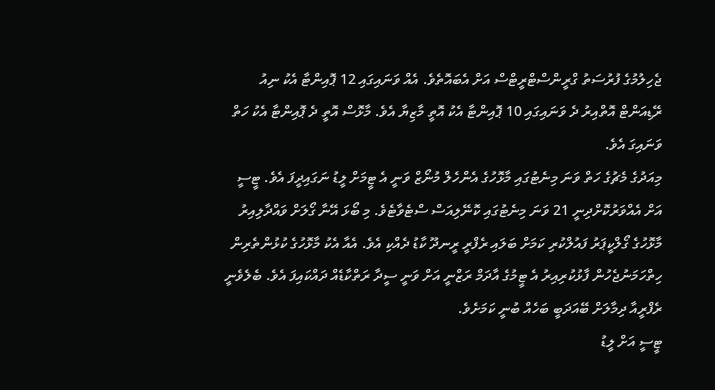ޖެހިލުމުގެ ފުރުސަތު ގްރީންސްޓްރީޓްސް އަށް އެބައޮތެވެ. އެއް ވަނައިގައި 12 ޕޮއިންޓާ އެކު ނިއު ރޭޑިއަންޓް އޮތްއިރު ދެ ވަނައިގައި 10 ޕޮއިންޓާ އެކު އޮތީ މާޒިޔާ އެވެ. މާޅޮސް އޮތީ ދެ ޕޮއިންޓާ އެކު ހަތް ވަނައިގަ އެވެ.
މިއަދުގެ މެޗުގެ ހަތް ވަނަ މިނެޓުގައި މާޅޮހުގެ އެންހެލް މުނޯޒް ވަނީ އެ ޓީމަށް ލީޑު ނަގައިދީފަ އެވެ. ޓީސީ އަށް އެއްވަރުކޮށްދިނީ 21 ވަނަ މިނެޓުގައި ކޮނޭލިއަސް ސްޓެވާޓެވެ. މި ބޯޅަ އޭނާ ގޯލަށް ވައްދާލިއިރު މާޅޮހުގެ ގޯލްކީޕަރު ފައުލްކުރި ކަމަށް ބަލައި ރެފްރީ ރީނދޫ ކާޑު ދެއްކި އެވެ. އެއާ އެކު މާޅޮހުގެ ކުޅުންތެރިން ހިތްހަމަނުޖެހުން ފާޅުކުރިއިރު އެ ޓީމުގެ އާދަމް ރަޒްނީ އަށް ވަނީ ސީދާ ރަތްކާޑެއް ދައްކައިފަ އެވެ. ބެލެވެނީ ރެފްރީއާ ދިމާލަށް ބޭއަދަބީ ބަހެއް ބުނީ ކަމަށެވެ.
ޓީސީ އަށް ލީޑު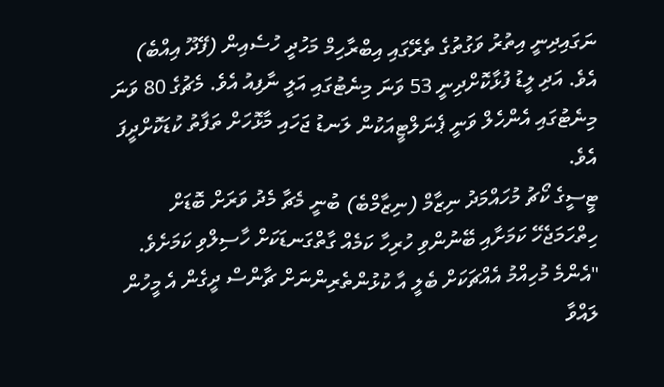ނަގައިދިނީ އިތުރު ވަގުތުގެ ތެރޭގައި އިބްރާހިމް މަހުދީ ހުސެއިން (ފޭދޫ އިއްބެ) އެވެ. އަދި ލީޑު ފުޅާކޮށްދިނީ 53 ވަނަ މިނެޓުގައި އަލީ ނާފިއު އެވެ. މެޗުގެ 80 ވަނަ މިނެޓުގައި އެންހެލް ވަނީ ޕެނަލްޓީއަކުން ލަނޑު ޖަހައި މާޅޮހަށް ތަފާތު ކުޑަކޮށްދީފަ އެވެ.
ޓީސީގެ ކޯޗު މުހައްމަދު ނިޒާމް (ނިޒާމްބެ) ބުނީ މެޗާ މެދު ވަރަށް ބޮޑަށް ހިތްހަމަޖެހޭ ކަމަށާއި ބޭނުންވި ހުރިހާ ކަމެއް ގާތްގަނޑަކަށް ހާސިލްވި ކަމަށެވެ.
"އެންމެ މުހިއްމު އެއްޗަކަށް ބެލީ އާ ކުޅުންތެރިންނަށް ޗާންސް ދީގެން އެ މީހުން ލައްވާ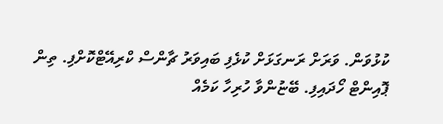ކުޅުވަން. ވަރަށް ރަނގަޅަށް ކުޅެފި ބައިވަރު ޗާންސް ކްރިއޭޓްކޮށްފި. ތިން ޕޮއިންޓް ހޯދައިފި. ބޭޏުންވާ ހުރިހާ ކަމެއް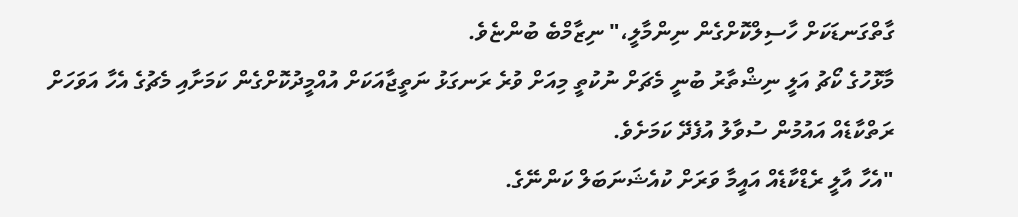ގާތްގަނޑަކަށް ހާސިލްކޮށްގެން ނިންމާލީ،" ނިޒާމްބެ ބުންޏެވެ.
މާޅޮހުގެ ކޯޗު އަލީ ނިޝްތާރު ބުނީ މެޗަށް ނުކުތީ މިއަށް ވުރެ ރަނގަޅު ނަތީޖާއަކަށް އުއްމީދުކޮށްގެން ކަމަށާއި މެޗުގެ އެހާ އަވަހަށް ރަތްކާޑެއް އައުމުން ސުވާލު އުފެދޭ ކަމަށެވެ.
"އެހާ އާލީ ރެޑްކާޑެއް އައީމާ ވަރަށް ކުއެޝަނަބަލް ކަންނޭގެ.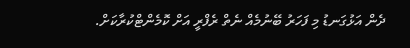ދެން އަޅުގަނޑު މި ފަހަރު ބޭނުމެއް ނެތް ރެފްރީ އަށް ކޮމެންޓްކުރާކަށް.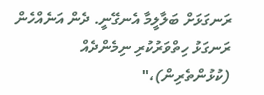ރަނގަޅަށް ބަލާލީމާ އެނގޭނީ. ދެން އަނެއްހެން ރަނގަޅު ހިތްވަރުކުރި ނިމެންދެއް (ކުޅުންތެރިން)،"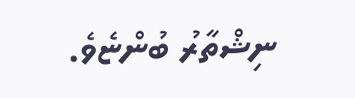ނިޝްތާރު ބުންޏެވެ.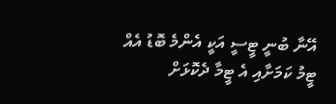އޭނާ ބުނީ ޓީސީ އަކީ އެންމެ ބޮޑު އެއް ޓީމު ކަމަށާއި އެ ޓީމާ ދެކޮޅަށް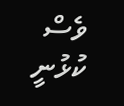ވެސް ކުޅުނީ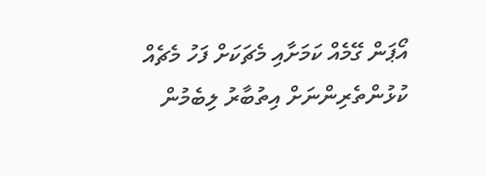އޯޕަން ގޭމެއް ކަމަށާއި މެޗަކަށް ފަހު މެޗެއް ކުޅުންތެރިންނަށް އިތުބާރު ލިބެމުން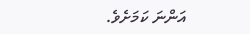އަންނަ ކަމަށެވެ.